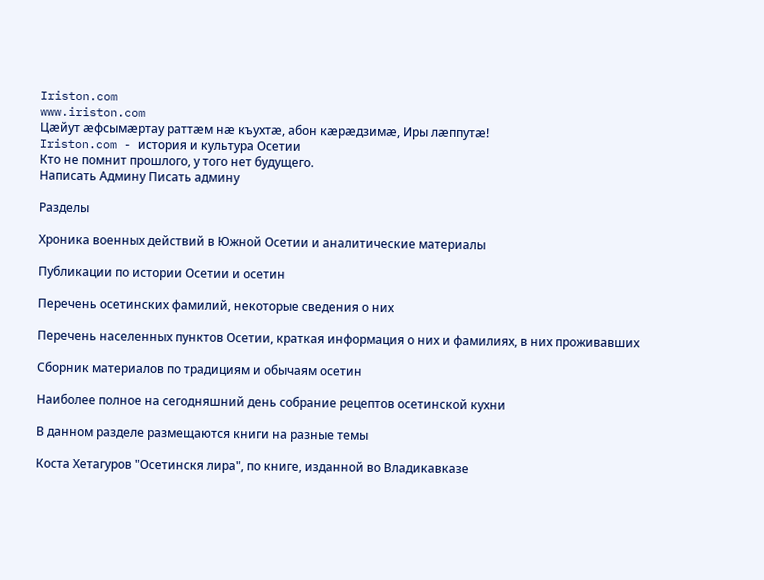Iriston.com
www.iriston.com
Цæйут æфсымæртау раттæм нæ къухтæ, абон кæрæдзимæ, Иры лæппутæ!
Iriston.com - история и культура Осетии
Кто не помнит прошлого, у того нет будущего.
Написать Админу Писать админу

Разделы

Хроника военных действий в Южной Осетии и аналитические материалы

Публикации по истории Осетии и осетин

Перечень осетинских фамилий, некоторые сведения о них

Перечень населенных пунктов Осетии, краткая информация о них и фамилиях, в них проживавших

Сборник материалов по традициям и обычаям осетин

Наиболее полное на сегодняшний день собрание рецептов осетинской кухни

В данном разделе размещаются книги на разные темы

Коста Хетагуров "Осетинскя лира", по книге, изданной во Владикавказе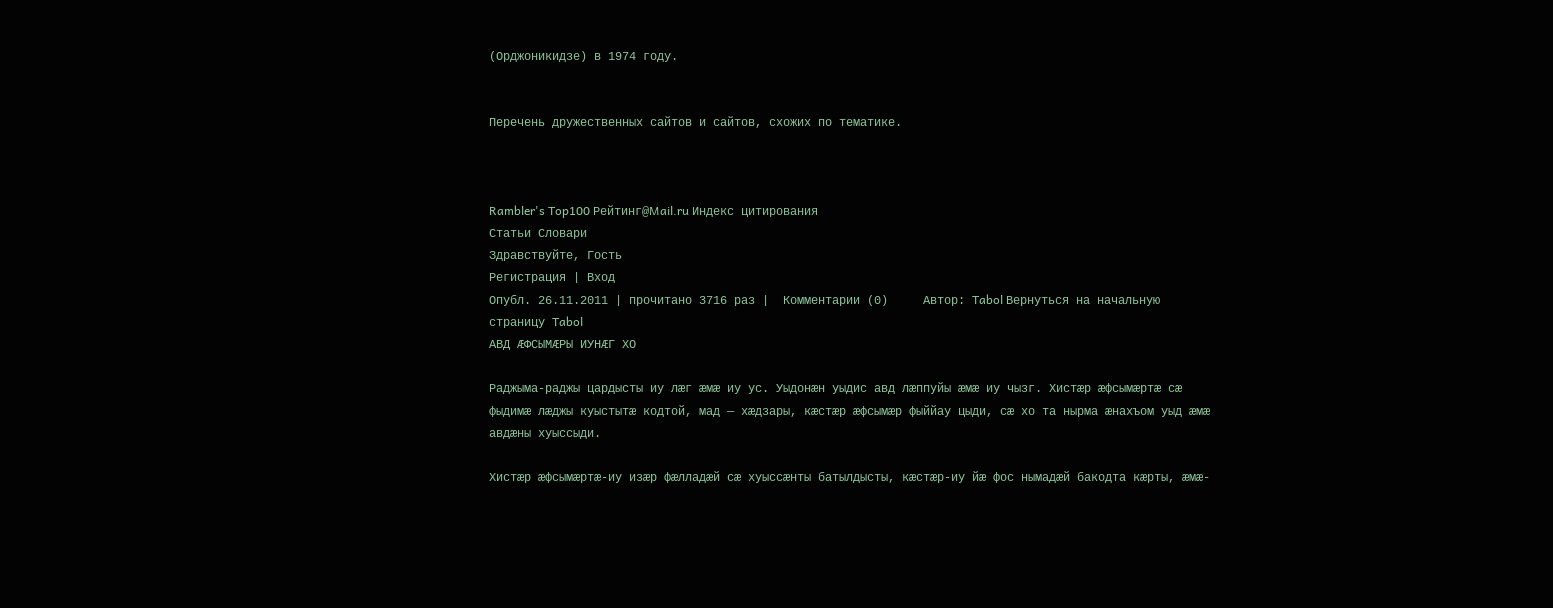(Орджоникидзе) в 1974 году.


Перечень дружественных сайтов и сайтов, схожих по тематике.



Rambler's Top100 Рейтинг@Mail.ru Индекс цитирования
Статьи Словари
Здравствуйте, Гость
Регистрация | Вход
Опубл. 26.11.2011 | прочитано 3716 раз |  Комментарии (0)     Автор: Tabol Вернуться на начальную страницу Tabol
АВД ÆФСЫМÆРЫ ИУНÆГ ХО

Раджыма-раджы цардысты иу лæг æмæ иу ус. Уыдонæн уыдис авд лæппуйы æмæ иу чызг. Хистæр æфсымæртæ сæ фыдимæ лæджы куыстытæ кодтой, мад — хæдзары, кæстæр æфсымæр фыййау цыди, сæ хо та нырма æнахъом уыд æмæ авдæны хуыссыди.

Хистæр æфсымæртæ-иу изæр фæлладæй сæ хуыссæнты батылдысты, кæстæр-иу йæ фос нымадæй бакодта кæрты, æмæ-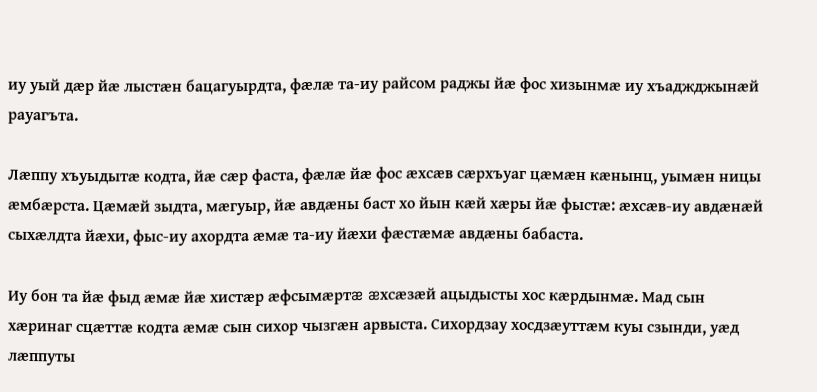иу уый дæр йæ лыстæн бацагуырдта, фæлæ та-иу райсом раджы йæ фос хизынмæ иу хъаджджынæй рауагъта.

Лæппу хъуыдытæ кодта, йæ сæр фаста, фæлæ йæ фос æхсæв сæрхъуаг цæмæн кæнынц, уымæн ницы æмбæрста. Цæмæй зыдта, мæгуыр, йæ авдæны баст хо йын кæй хæры йæ фыстæ: æхсæв-иу авдæнæй сыхæлдта йæхи, фыс-иу ахордта æмæ та-иу йæхи фæстæмæ авдæны бабаста.

Иу бон та йæ фыд æмæ йæ хистæр æфсымæртæ æхсæзæй ацыдысты хос кæрдынмæ. Мад сын хæринаг сцæттæ кодта æмæ сын сихор чызгæн арвыста. Сихордзау хосдзæуттæм куы сзынди, уæд лæппуты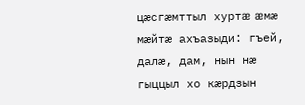цæсгæмттыл хуртæ æмæ мæйтæ ахъазыди: гъей, далæ, дам, нын нæ гыццыл хо кæрдзын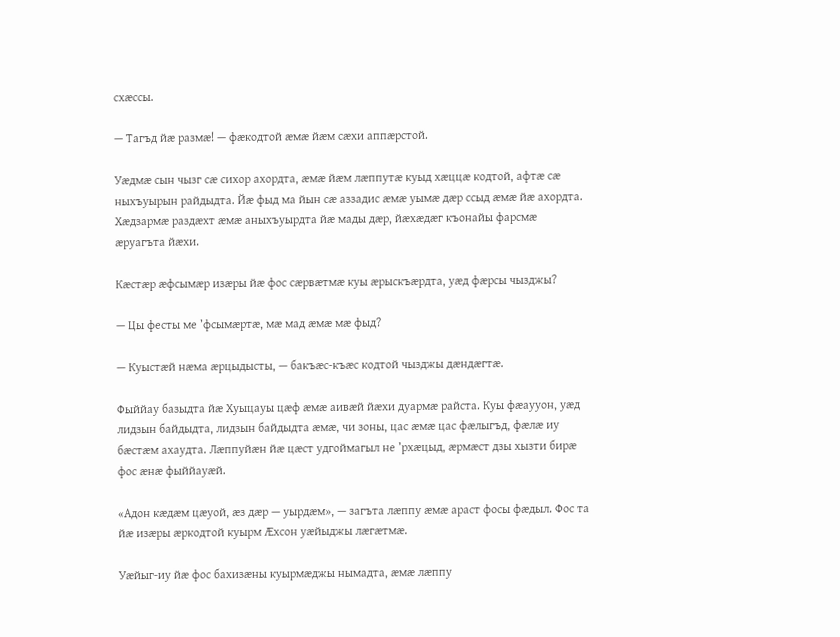схæссы.

— Тагъд йæ размæ! — фæкодтой æмæ йæм сæхи аппæрстой.

Уæдмæ сын чызг сæ сихор ахордта, æмæ йæм лæппутæ куыд хæццæ кодтой, афтæ сæ ныхъуырын райдыдта. Йæ фыд ма йын сæ аззадис æмæ уымæ дæр ссыд æмæ йæ ахордта. Хæдзармæ раздæхт æмæ аныхъуырдта йæ мады дæр, йæхæдæг къонайы фарсмæ æруагъта йæхи.

Кæстæр æфсымæр изæры йæ фос сæрвæтмæ куы æрыскъæрдта, уæд фæрсы чызджы?

— Цы фесты ме ’фсымæртæ, мæ мад æмæ мæ фыд?

— Куыстæй нæма æрцыдысты, — бакъæс-къæс кодтой чызджы дæндæгтæ.

Фыййау базыдта йæ Хуыцауы цæф æмæ аивæй йæхи дуармæ райста. Куы фæаууон, уæд лидзын байдыдта, лидзын байдыдта æмæ, чи зоны, цас æмæ цас фæлыгъд, фæлæ иу бæстæм ахаудта. Лæппуйæн йæ цæст удгоймагыл не ’рхæцыд, æрмæст дзы хызти бирæ фос æнæ фыййауæй.

«Адон кæдæм цæуой, æз дæр — уырдæм», — загъта лæппу æмæ араст фосы фæдыл. Фос та йæ изæры æркодтой куырм Æхсон уæйыджы лæгæтмæ.

Уæйыг-иу йæ фос бахизæны куырмæджы нымадта, æмæ лæппу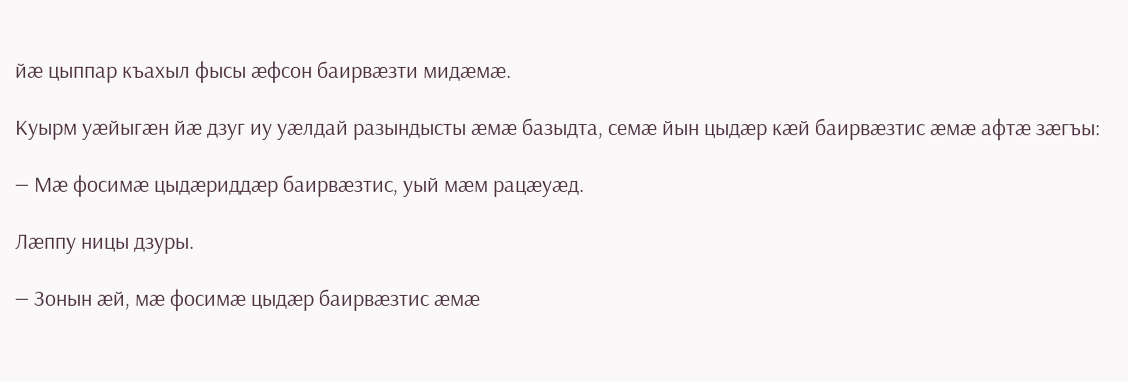йæ цыппар къахыл фысы æфсон баирвæзти мидæмæ.

Куырм уæйыгæн йæ дзуг иу уæлдай разындысты æмæ базыдта, семæ йын цыдæр кæй баирвæзтис æмæ афтæ зæгъы:

— Мæ фосимæ цыдæриддæр баирвæзтис, уый мæм рацæуæд.

Лæппу ницы дзуры.

— Зонын æй, мæ фосимæ цыдæр баирвæзтис æмæ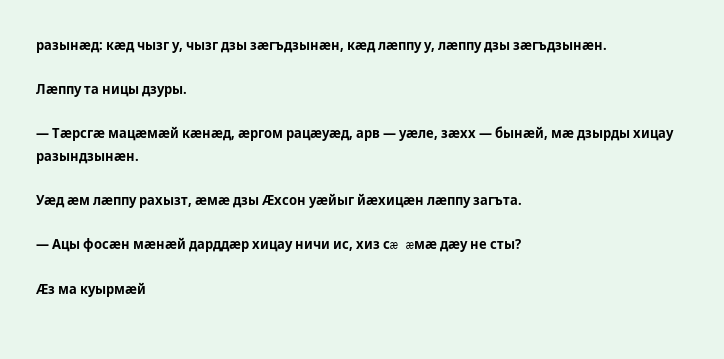разынæд: кæд чызг у, чызг дзы зæгъдзынæн, кæд лæппу у, лæппу дзы зæгъдзынæн.

Лæппу та ницы дзуры.

— Тæрсгæ мацæмæй кæнæд, æргом рацæуæд, арв — уæле, зæхх — бынæй, мæ дзырды хицау разындзынæн.

Уæд æм лæппу рахызт, æмæ дзы Æхсон уæйыг йæхицæн лæппу загъта.

— Ацы фосæн мæнæй дарддæр хицау ничи ис, хиз сæ æмæ дæу не сты?

Æз ма куырмæй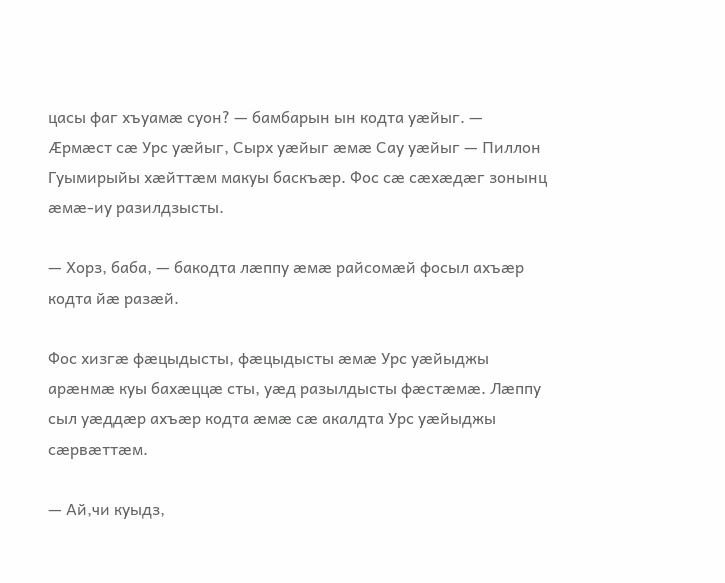цасы фаг хъуамæ суон? — бамбарын ын кодта уæйыг. — Æрмæст сæ Урс уæйыг, Сырх уæйыг æмæ Сау уæйыг — Пиллон Гуымирыйы хæйттæм макуы баскъæр. Фос сæ сæхæдæг зонынц æмæ-иу разилдзысты.

— Хорз, баба, — бакодта лæппу æмæ райсомæй фосыл ахъæр кодта йæ разæй.

Фос хизгæ фæцыдысты, фæцыдысты æмæ Урс уæйыджы арæнмæ куы бахæццæ сты, уæд разылдысты фæстæмæ. Лæппу сыл уæддæр ахъæр кодта æмæ сæ акалдта Урс уæйыджы сæрвæттæм.

— Ай,чи куыдз,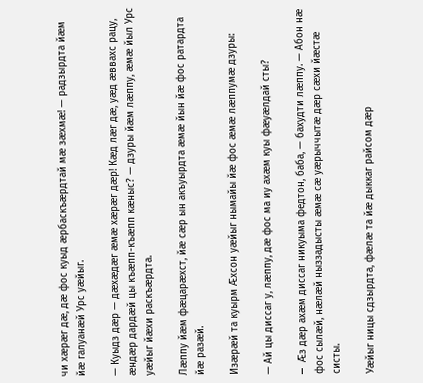чи хæрæг дæ, дæ фос куыд æрбаскъæрдтай мæ зæхмæ! — радзырдта йæм йæ галуанæй Урс уæйыг.

— Куыдз дæр — дæхæдæг æмæ хæрæг дæр! Кæд лæг дæ, уæд æввахс рацу, æндæр дардæй цы къæпп-къæпп кæныс? — дзуры йæм лæппу, æмæ йыл Урс уæйыг йæхи раскъæрдта.

Лæппу йæм фæцарæхст, йæ сæр ын акъуырдта æмæ йын йæ фос ратардта йæ разæй.

Изæрæй та куырм Æхсон уæйыг нымайы йæ фос æмæ лæппумæ дзуры:

— Ай цы диссаг у, лæппу, дæ фос ма иу ахæм куы фæуæлдай сты?

— Æз дæр ахæм диссаг никуыма федтон, баба, — бахудти лæппу. — Абон нæ фос сылæй, нæлæй ныззадысты æмæ сæ уæрыччытæ дæр сæхи йæстæ систы.

Уæйыг ницы сдзырдта, фæлæ та йæ дыккаг райсом дæр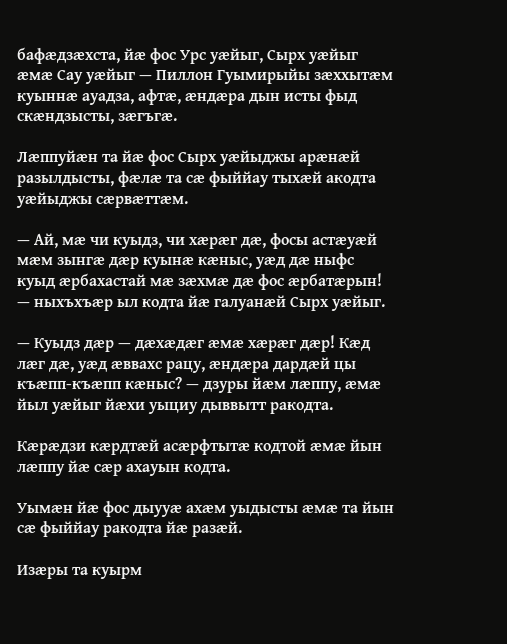бафæдзæхста, йæ фос Урс уæйыг, Сырх уæйыг æмæ Сау уæйыг — Пиллон Гуымирыйы зæххытæм куыннæ ауадза, афтæ, æндæра дын исты фыд скæндзысты, зæгъгæ.

Лæппуйæн та йæ фос Сырх уæйыджы арæнæй разылдысты, фæлæ та сæ фыййау тыхæй акодта уæйыджы сæрвæттæм.

— Ай, мæ чи куыдз, чи хæрæг дæ, фосы астæуæй мæм зынгæ дæр куынæ кæныс, уæд дæ ныфс куыд æрбахастай мæ зæхмæ дæ фос æрбатæрын! — ныхъхъæр ыл кодта йæ галуанæй Сырх уæйыг.

— Куыдз дæр — дæхæдæг æмæ хæрæг дæр! Кæд лæг дæ, уæд æввахс рацу, æндæра дардæй цы къæпп-къæпп кæныс? — дзуры йæм лæппу, æмæ йыл уæйыг йæхи уыциу дыввытт ракодта.

Кæрæдзи кæрдтæй асæрфтытæ кодтой æмæ йын лæппу йæ сæр ахауын кодта.

Уымæн йæ фос дыууæ ахæм уыдысты æмæ та йын сæ фыййау ракодта йæ разæй.

Изæры та куырм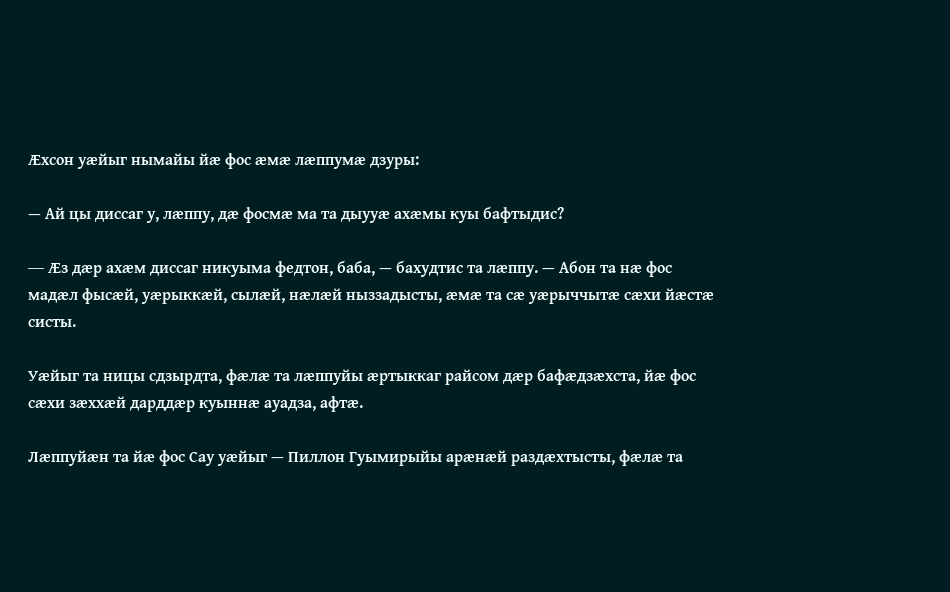Æхсон уæйыг нымайы йæ фос æмæ лæппумæ дзуры:

— Ай цы диссаг у, лæппу, дæ фосмæ ма та дыууæ ахæмы куы бафтыдис?

— Æз дæр ахæм диссаг никуыма федтон, баба, — бахудтис та лæппу. — Абон та нæ фос мадæл фысæй, уæрыккæй, сылæй, нæлæй ныззадысты, æмæ та сæ уæрыччытæ сæхи йæстæ систы.

Уæйыг та ницы сдзырдта, фæлæ та лæппуйы æртыккаг райсом дæр бафæдзæхста, йæ фос сæхи зæххæй дарддæр куыннæ ауадза, афтæ.

Лæппуйæн та йæ фос Сау уæйыг — Пиллон Гуымирыйы арæнæй раздæхтысты, фæлæ та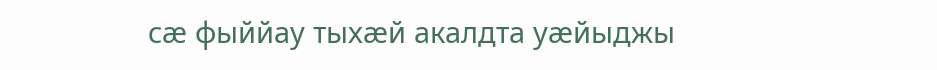сæ фыййау тыхæй акалдта уæйыджы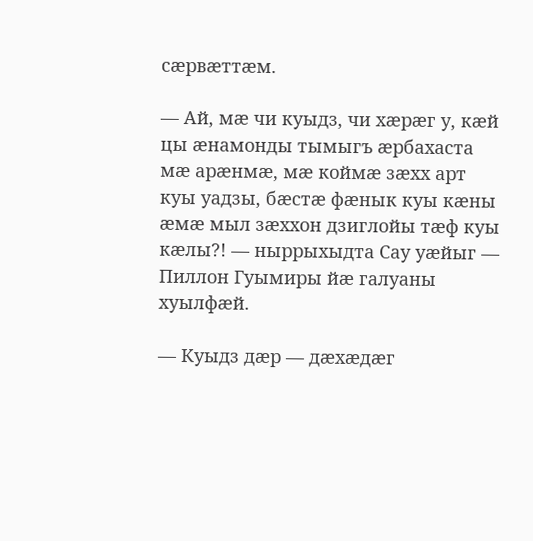сæрвæттæм.

— Ай, мæ чи куыдз, чи хæрæг у, кæй цы æнамонды тымыгъ æрбахаста мæ арæнмæ, мæ коймæ зæхх арт куы уадзы, бæстæ фæнык куы кæны æмæ мыл зæххон дзиглойы тæф куы кæлы?! — ныррыхыдта Сау уæйыг — Пиллон Гуымиры йæ галуаны хуылфæй.

— Куыдз дæр — дæхæдæг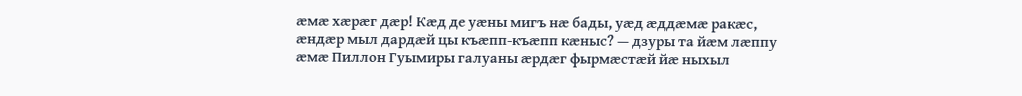æмæ хæрæг дæр! Кæд де уæны мигъ нæ бады, уæд æддæмæ ракæс, æндæр мыл дардæй цы къæпп-къæпп кæныс? — дзуры та йæм лæппу æмæ Пиллон Гуымиры галуаны æрдæг фырмæстæй йæ ныхыл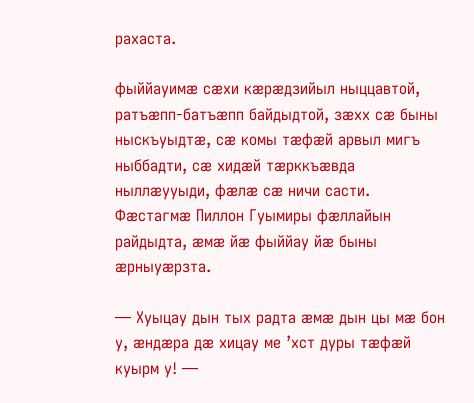рахаста.

фыййауимæ сæхи кæрæдзийыл ныццавтой, ратъæпп-батъæпп байдыдтой, зæхх сæ быны ныскъуыдтæ, сæ комы тæфæй арвыл мигъ ныббадти, сæ хидæй тæрккъæвда ныллæууыди, фæлæ сæ ничи састи. Фæстагмæ Пиллон Гуымиры фæллайын райдыдта, æмæ йæ фыййау йæ быны æрныуæрзта.

— Хуыцау дын тых радта æмæ дын цы мæ бон у, æндæра дæ хицау ме ’хст дуры тæфæй куырм у! —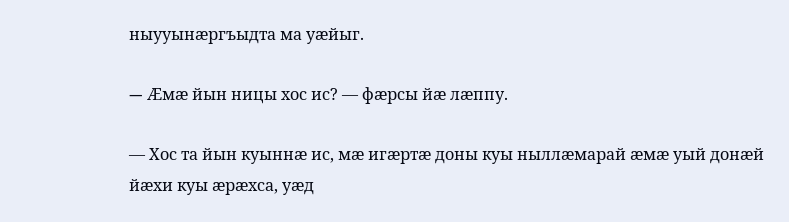ныууынæргъыдта ма уæйыг.

— Æмæ йын ницы хос ис? — фæрсы йæ лæппу.

— Хос та йын куыннæ ис, мæ игæртæ доны куы ныллæмарай æмæ уый донæй йæхи куы æрæхса, уæд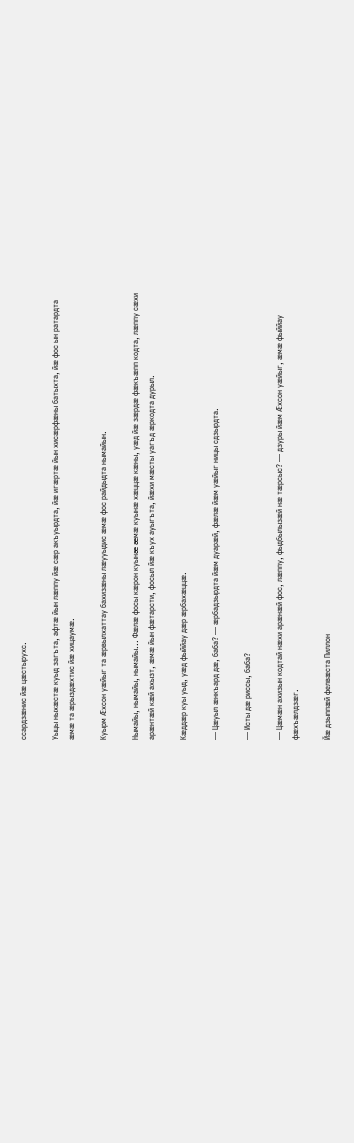ссардзæнис йæ цæстырухс.

Уыцы ныхæстæ куыд загъта, афтæ йын лæппу йæ сæр акъуырдта, йæ игæртæ йын хисæрфæны батыхта, йæ фос ын ратардта æмæ та æрыздæхтис йæ хицаумæ.

Куырм Æхсон уæйыг та æрвылхаттау бахизæны лæууыдис æмæ фос райдыдта нымайын.

Нымайы, нымайы, нымайы... Фæлæ фосы кæрон куынæ æмæ куынæ хæццæ кæны, уæд йæ зæрдæ фæкъæпп кодта, лæппу сæхи арæнтæй кæй ахызт, æмæ йын фæтарсти, фосыл йæ къух ауыгъта, йæхи мæсты уагъд æркодта дурыл.

Кæддæр куы уыд, уæд фыййау дæр æрбахæццæ.

— Цæуыл æнкъард дæ, баба? — æрбадзырдта йæм дуарæй, фæлæ йæм уæйыг ницы сдзырдта.

— Исты дæ риссы, баба?

— Цæмæн ахизын кодтай нæхи арæнæй фос, лæппу, фыдбылызæй нæ тæрсыс? — дзуры йæм Æхсон уæйыг, æмæ фыййау фæхъæлдзæг.

Йæ дзыппæй фелвæста Пиллон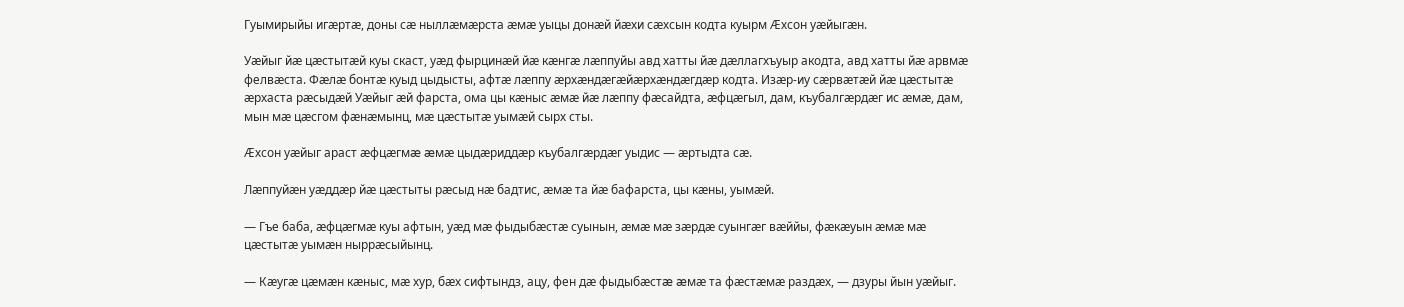Гуымирыйы игæртæ, доны сæ ныллæмæрста æмæ уыцы донæй йæхи сæхсын кодта куырм Æхсон уæйыгæн.

Уæйыг йæ цæстытæй куы скаст, уæд фырцинæй йæ кæнгæ лæппуйы авд хатты йæ дæллагхъуыр акодта, авд хатты йæ арвмæ фелвæста. Фæлæ бонтæ куыд цыдысты, афтæ лæппу æрхæндæгæйæрхæндæгдæр кодта. Изæр-иу сæрвæтæй йæ цæстытæ æрхаста рæсыдæй Уæйыг æй фарста, ома цы кæныс æмæ йæ лæппу фæсайдта, æфцæгыл, дам, къубалгæрдæг ис æмæ, дам, мын мæ цæсгом фæнæмынц, мæ цæстытæ уымæй сырх сты.

Æхсон уæйыг араст æфцæгмæ æмæ цыдæриддæр къубалгæрдæг уыдис — æртыдта сæ.

Лæппуйæн уæддæр йæ цæстыты рæсыд нæ бадтис, æмæ та йæ бафарста, цы кæны, уымæй.

— Гъе баба, æфцæгмæ куы афтын, уæд мæ фыдыбæстæ суынын, æмæ мæ зæрдæ суынгæг вæййы, фæкæуын æмæ мæ цæстытæ уымæн ныррæсыйынц.

— Кæугæ цæмæн кæныс, мæ хур, бæх сифтындз, ацу, фен дæ фыдыбæстæ æмæ та фæстæмæ раздæх, — дзуры йын уæйыг.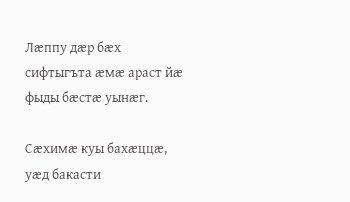Лæппу дæр бæх сифтыгъта æмæ араст йæ фыды бæстæ уынæг.

Сæхимæ куы бахæццæ, уæд бакасти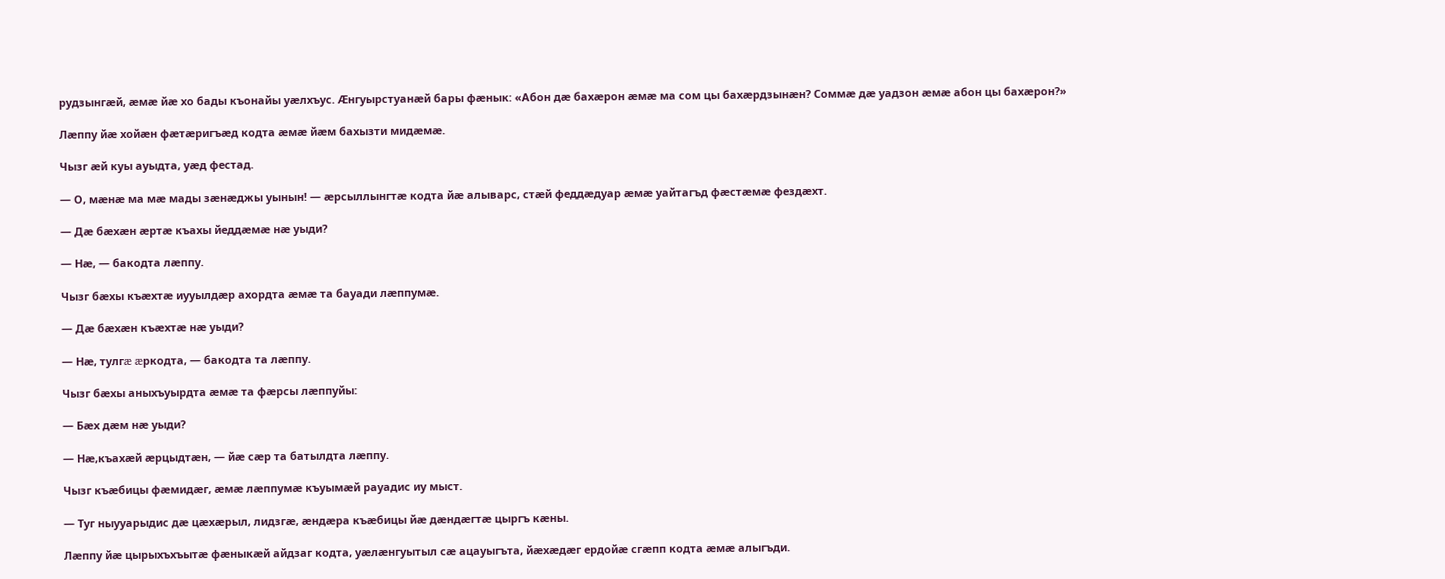рудзынгæй, æмæ йæ хо бады къонайы уæлхъус. Æнгуырстуанæй бары фæнык: «Абон дæ бахæрон æмæ ма сом цы бахæрдзынæн? Соммæ дæ уадзон æмæ абон цы бахæрон?»

Лæппу йæ хойæн фæтæригъæд кодта æмæ йæм бахызти мидæмæ.

Чызг æй куы ауыдта, уæд фестад.

— О, мæнæ ма мæ мады зæнæджы уынын! — æрсыллынгтæ кодта йæ алыварс, стæй феддæдуар æмæ уайтагъд фæстæмæ фездæхт.

— Дæ бæхæн æртæ къахы йеддæмæ нæ уыди?

— Нæ, — бакодта лæппу.

Чызг бæхы къæхтæ иууылдæр ахордта æмæ та бауади лæппумæ.

— Дæ бæхæн къæхтæ нæ уыди?

— Нæ, тулгæ æркодта, — бакодта та лæппу.

Чызг бæхы аныхъуырдта æмæ та фæрсы лæппуйы:

— Бæх дæм нæ уыди?

— Нæ,къахæй æрцыдтæн, — йæ сæр та батылдта лæппу.

Чызг къæбицы фæмидæг, æмæ лæппумæ къуымæй рауадис иу мыст.

— Туг ныууарыдис дæ цæхæрыл, лидзгæ, æндæра къæбицы йæ дæндæгтæ цыргъ кæны.

Лæппу йæ цырыхъхъытæ фæныкæй айдзаг кодта, уæлæнгуытыл сæ ацауыгъта, йæхæдæг ердойæ сгæпп кодта æмæ алыгъди.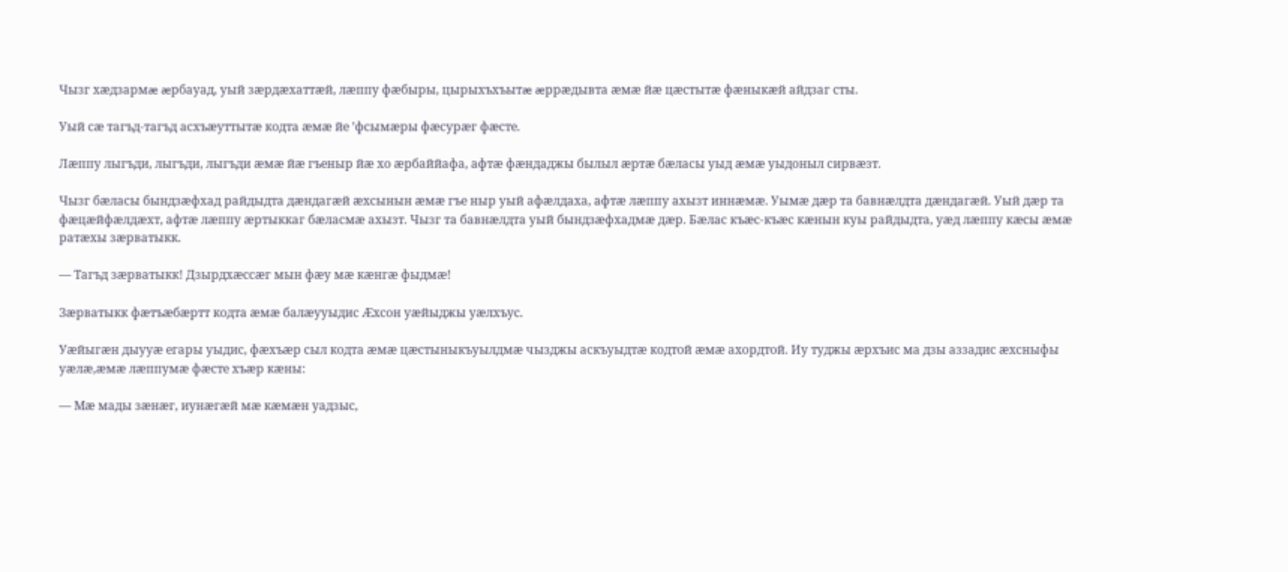Чызг хæдзармæ æрбауад, уый зæрдæхаттæй, лæппу фæбыры, цырыхъхъытæ æррæдывта æмæ йæ цæстытæ фæныкæй айдзаг сты.

Уый сæ тагъд-тагъд асхъæуттытæ кодта æмæ йе ’фсымæры фæсурæг фæсте.

Лæппу лыгъди, лыгъди, лыгъди æмæ йæ гъеныр йæ хо æрбаййафа, афтæ фæндаджы былыл æртæ бæласы уыд æмæ уыдоныл сирвæзт.

Чызг бæласы бындзæфхад райдыдта дæндагæй æхсынын æмæ гъе ныр уый афæлдаха, афтæ лæппу ахызт иннæмæ. Уымæ дæр та бавнæлдта дæндагæй. Уый дæр та фæцæйфæлдæхт, афтæ лæппу æртыккаг бæласмæ ахызт. Чызг та бавнæлдта уый бындзæфхадмæ дæр. Бæлас къæс-къæс кæнын куы райдыдта, уæд лæппу кæсы æмæ ратæхы зæрватыкк.

— Тагъд зæрватыкк! Дзырдхæссæг мын фæу мæ кæнгæ фыдмæ!

Зæрватыкк фæтъæбæртт кодта æмæ балæууыдис Æхсон уæйыджы уæлхъус.

Уæйыгæн дыууæ егары уыдис, фæхъæр сыл кодта æмæ цæстыныкъуылдмæ чызджы аскъуыдтæ кодтой æмæ ахордтой. Иу туджы æрхъис ма дзы аззадис æхсныфы уæлæ,æмæ лæппумæ фæсте хъæр кæны:

— Мæ мады зæнæг, иунæгæй мæ кæмæн уадзыс,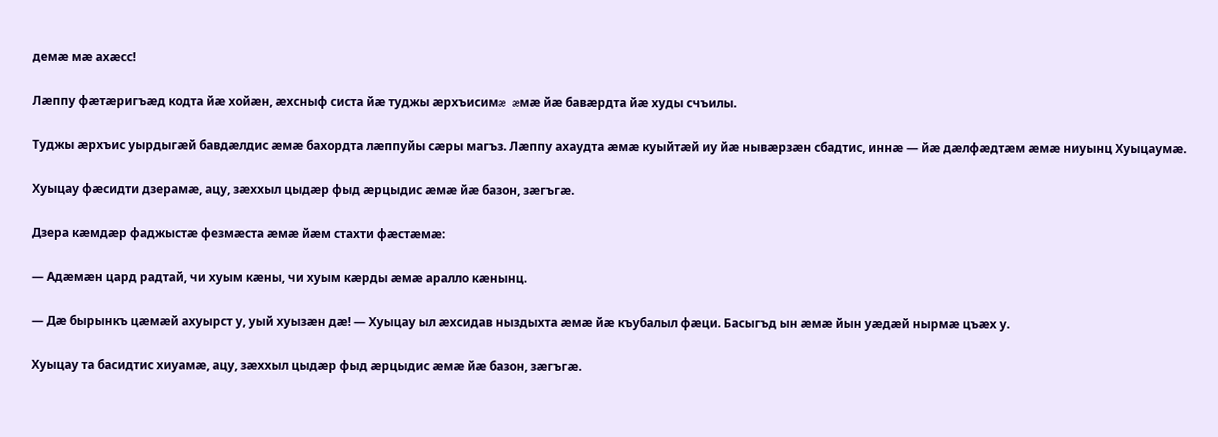демæ мæ ахæсс!

Лæппу фæтæригъæд кодта йæ хойæн, æхсныф систа йæ туджы æрхъисимæ æмæ йæ бавæрдта йæ худы счъилы.

Туджы æрхъис уырдыгæй бавдæлдис æмæ бахордта лæппуйы сæры магъз. Лæппу ахаудта æмæ куыйтæй иу йæ нывæрзæн сбадтис, иннæ — йæ дæлфæдтæм æмæ ниуынц Хуыцаумæ.

Хуыцау фæсидти дзерамæ, ацу, зæххыл цыдæр фыд æрцыдис æмæ йæ базон, зæгъгæ.

Дзера кæмдæр фаджыстæ фезмæста æмæ йæм стахти фæстæмæ:

— Адæмæн цард радтай, чи хуым кæны, чи хуым кæрды æмæ аралло кæнынц.

— Дæ бырынкъ цæмæй ахуырст у, уый хуызæн дæ! — Хуыцау ыл æхсидав ныздыхта æмæ йæ къубалыл фæци. Басыгъд ын æмæ йын уæдæй нырмæ цъæх у.

Хуыцау та басидтис хиуамæ, ацу, зæххыл цыдæр фыд æрцыдис æмæ йæ базон, зæгъгæ.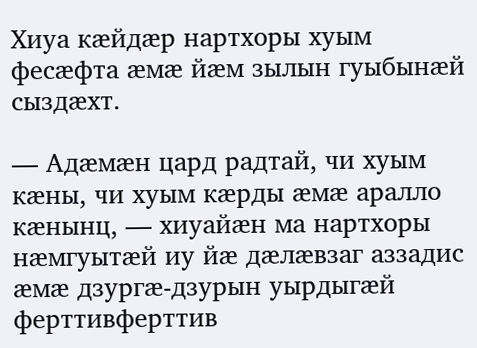Хиуа кæйдæр нартхоры хуым фесæфта æмæ йæм зылын гуыбынæй сыздæхт.

— Адæмæн цард радтай, чи хуым кæны, чи хуым кæрды æмæ аралло кæнынц, — хиуайæн ма нартхоры нæмгуытæй иу йæ дæлæвзаг аззадис æмæ дзургæ-дзурын уырдыгæй ферттивферттив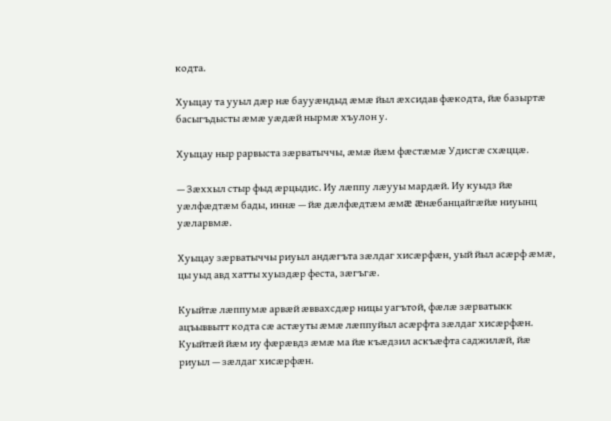кодта.

Хуыцау та ууыл дæр нæ баууæндыд æмæ йыл æхсидав фæкодта, йæ базыртæ басыгъдысты æмæ уæдæй нырмæ хъулон у.

Хуыцау ныр рарвыста зæрватыччы, æмæ йæм фæстæмæ Удисгæ схæццæ.

— Зæххыл стыр фыд æрцыдис. Иу лæппу лæууы мардæй. Иу куыдз йæ уæлфæдтæм бады, иннæ — йæ дæлфæдтæм æмæ æнæбанцайгæйæ ниуынц уæларвмæ.

Хуыцау зæрватыччы риуыл андæгъта зæлдаг хисæрфæн, уый йыл асæрф æмæ, цы уыд авд хатты хуыздæр феста, зæгъгæ.

Куыйтæ лæппумæ арвæй æввахсдæр ницы уагътой, фæлæ зæрватыкк ацъыввытт кодта сæ астæуты æмæ лæппуйыл асæрфта зæлдаг хисæрфæн. Куыйтæй йæм иу фæрæвдз æмæ ма йæ къæдзил аскъæфта саджилæй, йæ риуыл — зæлдаг хисæрфæн.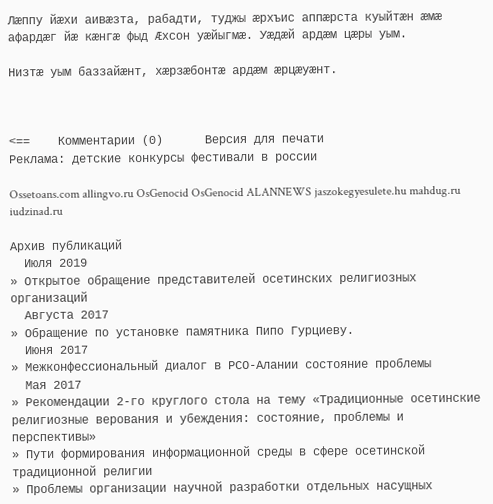Лæппу йæхи аивæзта, рабадти, туджы æрхъис аппæрста куыйтæн æмæ афардæг йæ кæнгæ фыд Æхсон уæйыгмæ. Уæдæй ардæм цæры уым.

Низтæ уым баззайæнт, хæрзæбонтæ ардæм æрцæуæнт.



<==    Комментарии (0)      Версия для печати
Реклама: детские конкурсы фестивали в россии

Ossetoans.com allingvo.ru OsGenocid OsGenocid ALANNEWS jaszokegyesulete.hu mahdug.ru iudzinad.ru

Архив публикаций
  Июля 2019
» Открытое обращение представителей осетинских религиозных организаций
  Августа 2017
» Обращение по установке памятника Пипо Гурциеву.
  Июня 2017
» Межконфессиональный диалог в РСО-Алании состояние проблемы
  Мая 2017
» Рекомендации 2-го круглого стола на тему «Традиционные осетинские религиозные верования и убеждения: состояние, проблемы и перспективы»
» Пути формирования информационной среды в сфере осетинской традиционной религии
» Проблемы организации научной разработки отдельных насущных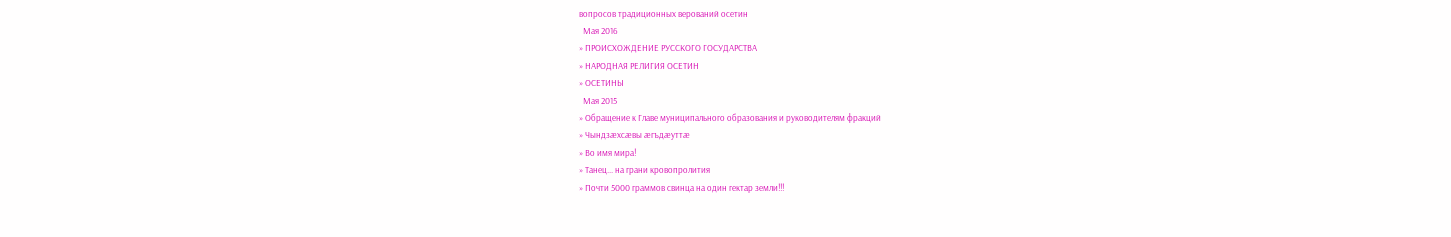вопросов традиционных верований осетин
  Мая 2016
» ПРОИСХОЖДЕНИЕ РУССКОГО ГОСУДАРСТВА
» НАРОДНАЯ РЕЛИГИЯ ОСЕТИН
» ОСЕТИНЫ
  Мая 2015
» Обращение к Главе муниципального образования и руководителям фракций
» Чындзӕхсӕвы ӕгъдӕуттӕ
» Во имя мира!
» Танец... на грани кровопролития
» Почти 5000 граммов свинца на один гектар земли!!!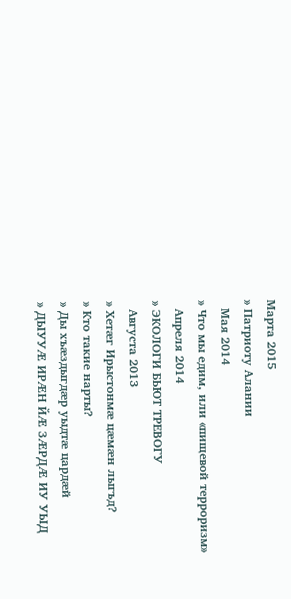Марта 2015
» Патриоту Алании
  Мая 2014
» Что мы едим, или «пищевой терроризм»
  Апреля 2014
» ЭКОЛОГИ БЬЮТ ТРЕВОГУ
  Августа 2013
» Хетӕг Ирыстонмӕ цӕмӕн лыгъд?
» Кто такие нарты?
» Ды хъæздыгдæр уыдтæ цардæй
» ДЫУУӔ ИРӔН ЙӔ ЗӔРДӔ ИУ УЫД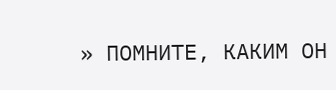» ПОМНИТЕ, КАКИМ ОН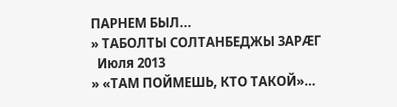ПАРНЕМ БЫЛ...
» ТАБОЛТЫ СОЛТАНБЕДЖЫ 3АРӔГ
  Июля 2013
» «ТАМ ПОЙМЕШЬ, КТО ТАКОЙ»…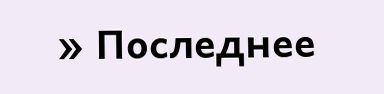» Последнее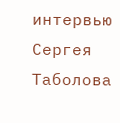интервью Сергея Таболова